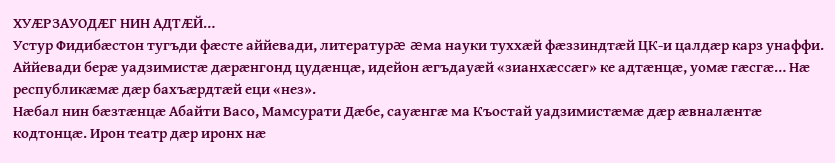ХУÆРЗАУОДÆГ НИН АДТÆЙ…
Устур Фидибæстон тугъди фæсте аййевади, литературæ æма науки туххæй фæззиндтæй ЦК-и цалдæр карз унаффи. Аййевади берæ уадзимистæ дæрæнгонд цудæнцæ, идейон æгъдауæй «зианхæссæг» ке адтæнцæ, уомæ гæсгæ… Нæ республикæмæ дæр бахъæрдтæй еци «нез».
Нæбал нин бæзтæнцæ Абайти Васо, Мамсурати Дæбе, сауæнгæ ма Къостай уадзимистæмæ дæр æвналæнтæ кодтонцæ. Ирон театр дæр иронх нæ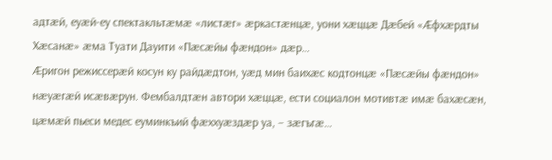адтæй, еуæй-еу спектакльтæмæ «листæг» æркастæнцæ, уони хæццæ Дæбей «Æфхæрдты Хæсанæ» æма Туати Дауити «Пæсæйы фæндон» дæр…
Æригон режиссерæй косун ку райдæдтон, уæд мин баихæс кодтонцæ «Пæсæйы фæндон» нæуæгæй исæвæрун. Фембалдтæн автори хæццæ, ести социалон мотивтæ имæ бахæсæн, цæмæй пьеси медес еуминкъий фæххуæздæр уа, – зæгъгæ…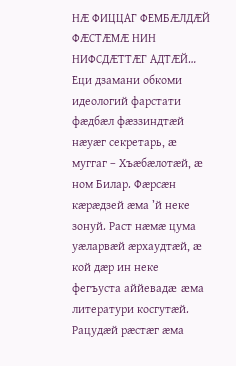НÆ ФИЦЦАГ ФЕМБÆЛДÆЙ ФÆСТÆМÆ НИН НИФСДÆТТÆГ АДТÆЙ…
Еци дзамани обкоми идеологий фарстати фæдбæл фæззиндтæй нæуæг секретарь, æ муггаг – Хъæбæлотæй, æ ном Билар. Фæрсæн кæрæдзей æма ’й неке зонуй. Раст нæмæ цума уæларвæй æрхаудтæй, æ кой дæр ин неке фегъуста аййевадæ æма литератури косгутæй. Рацудæй рæстæг æма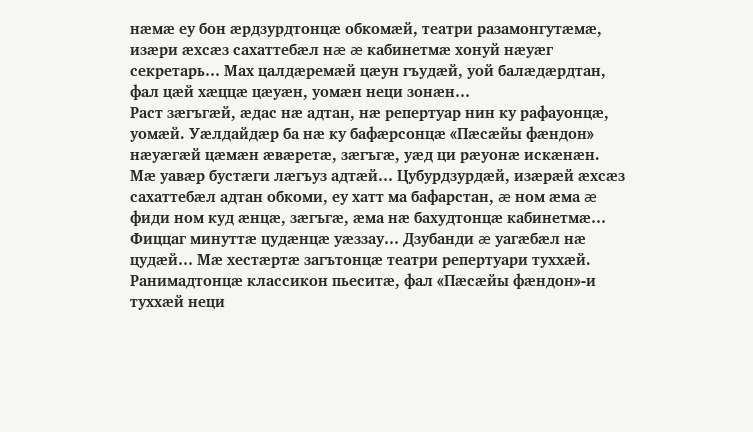нæмæ еу бон æрдзурдтонцæ обкомæй, театри разамонгутæмæ, изæри æхсæз сахаттебæл нæ æ кабинетмæ хонуй нæуæг секретарь… Мах цалдæремæй цæун гъудæй, уой балæдæрдтан, фал цæй хæццæ цæуæн, уомæн неци зонæн…
Раст зæгъгæй, æдас нæ адтан, нæ репертуар нин ку рафауонцæ, уомæй. Уæлдайдæр ба нæ ку бафæрсонцæ «Пæсæйы фæндон» нæуæгæй цæмæн æвæретæ, зæгъгæ, уæд ци рæуонæ искæнæн. Мæ уавæр бустæги лæгъуз адтæй… Цубурдзурдæй, изæрæй æхсæз сахаттебæл адтан обкоми, еу хатт ма бафарстан, æ ном æма æ фиди ном куд æнцæ, зæгъгæ, æма нæ бахудтонцæ кабинетмæ… Фиццаг минуттæ цудæнцæ уæззау… Дзубанди æ уагæбæл нæ цудæй… Мæ хестæртæ загътонцæ театри репертуари туххæй. Ранимадтонцæ классикон пьеситæ, фал «Пæсæйы фæндон»-и туххæй неци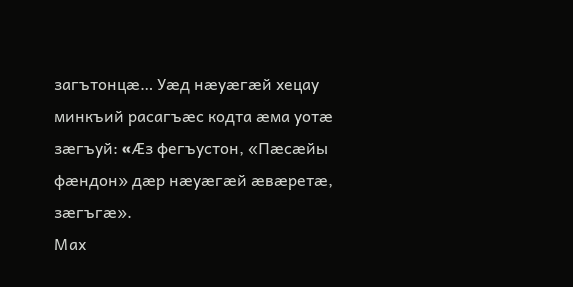загътонцæ… Уæд нæуæгæй хецау минкъий расагъæс кодта æма уотæ зæгъуй: «Æз фегъустон, «Пæсæйы фæндон» дæр нæуæгæй æвæретæ, зæгъгæ».
Мах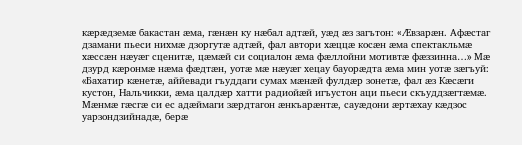кæрæдземæ бакастан æма, гæнæн ку нæбал адтæй, уæд æз загътон: «Æвзарæн. Афæстаг дзамани пьеси нихмæ дзоргутæ адтæй, фал автори хæццæ косæн æма спектакльмæ хæссæн нæуæг сценитæ, цæмæй си социалон æма фæллойни мотивтæ фæззинна…» Мæ дзурд кæронмæ нæма фæдтæн, уотæ мæ нæуæг хецау бауорæдта æма мин уотæ зæгъуй: «Бахатир кæнетæ, аййевади гъуддаги сумах мæнæй фулдæр зонетæ, фал æз Кæсæги кустон, Нальчикки, æма цалдæр хатти радиойæй игъустон аци пьеси скъуддзæгтæмæ. Мæнмæ гæсгæ си ес адæймаги зæрдтагон æнкъарæнтæ, сауæдони æртæхау кæдзос уарзондзийнадæ, берæ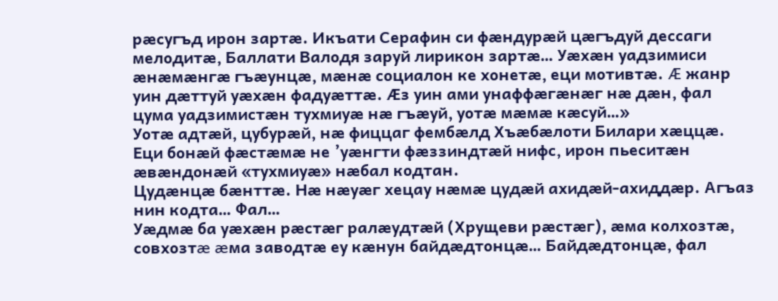рæсугъд ирон зартæ. Икъати Серафин си фæндурæй цæгъдуй дессаги мелодитæ, Баллати Валодя заруй лирикон зартæ… Уæхæн уадзимиси æнæмæнгæ гъæунцæ, мæнæ социалон ке хонетæ, еци мотивтæ. Æ жанр уин дæттуй уæхæн фадуæттæ. Æз уин ами унаффæгæнæг нæ дæн, фал цума уадзимистæн тухмиуæ нæ гъæуй, уотæ мæмæ кæсуй…»
Уотæ адтæй, цубурæй, нæ фиццаг фембæлд Хъæбæлоти Билари хæццæ. Еци бонæй фæстæмæ не ’уæнгти фæззиндтæй нифс, ирон пьеситæн æвæндонæй «тухмиуæ» нæбал кодтан.
Цудæнцæ бæнттæ. Нæ нæуæг хецау нæмæ цудæй ахидæй-ахиддæр. Агъаз нин кодта… Фал…
Уæдмæ ба уæхæн рæстæг ралæудтæй (Хрущеви рæстæг), æма колхозтæ, совхозтæ æма заводтæ еу кæнун байдæдтонцæ… Байдæдтонцæ, фал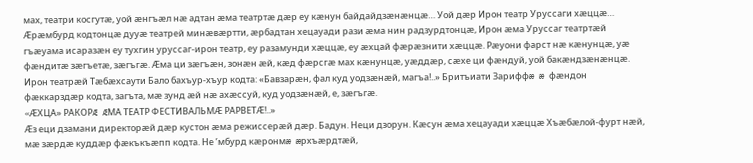мах, театри косгутæ, уой æнгъæл нæ адтан æма театртæ дæр еу кæнун байдайдзæнæнцæ… Уой дæр Ирон театр Уруссаги хæццæ… Æрæмбурд кодтонцæ дууæ театрей минæвæртти, æрбадтан хецауади рази æма нин радзурдтонцæ, Ирон æма Уруссаг театртæй гъæуама исаразæн еу тухгин уруссаг-ирон театр, еу разамунди хæццæ, еу æхцай фæрæзнити хæццæ. Рæуони фарст нæ кæнунцæ, уæ фæндитæ зæгъетæ, зæгъгæ. Æма ци зæгъæн, зонæн æй, кæд фæрсгæ мах кæнунцæ, уæддæр, сæхе ци фæндуй, уой бакæндзæнæнцæ. Ирон театрæй Тæбæхсаути Бало бахъур-хъур кодта: «Бавзарæн, фал куд уодзæнæй, магъа!..» Бритъиати Зариффæ æ фæндон фæккарздæр кодта, загъта, мæ зунд æй нæ ахæссуй, куд уодзæнæй, е, зæгъгæ.
«ÆХЦА» РАКОРÆ ÆМА ТЕАТР ФЕСТИВАЛЬМÆ РАРВЕТÆ!..»
Æз еци дзамани директорæй дæр кустон æма режиссерæй дæр. Бадун. Неци дзорун. Кæсун æма хецауади хæццæ Хъæбæлой-фурт нæй, мæ зæрдæ куддæр фæкъкъæпп кодта. Не ’мбурд кæронмæ æрхъæрдтæй,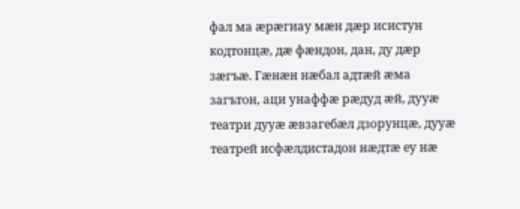фал ма æрæгиау мæн дæр исистун кодтонцæ, дæ фæндон, дан, ду дæр зæгъæ. Гæнæн нæбал адтæй æма загътон, аци унаффæ рæдуд æй, дууæ театри дууæ æвзагебæл дзорунцæ, дууæ театрей исфæлдистадон нæдтæ еу нæ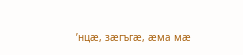’нцæ, зæгъгæ, æма мæ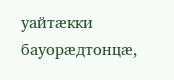уайтæкки бауорæдтонцæ,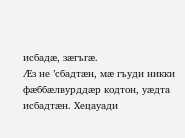исбадæ, зæгъгæ.
Æз не ’сбадтæн, мæ гъуди никки фæббæлвурддæр кодтон, уæдта исбадтæн. Хецауади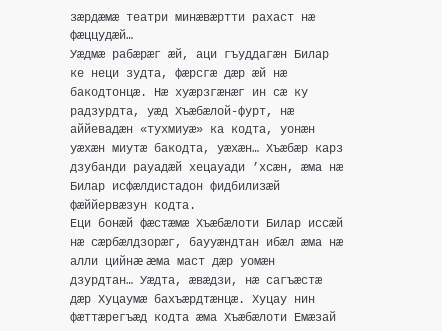зæрдæмæ театри минæвæртти рахаст нæ фæццудæй…
Уæдмæ рабæрæг æй, аци гъуддагæн Билар ке неци зудта, фæрсгæ дæр æй нæ бакодтонцæ. Нæ хуæрзгæнæг ин сæ ку радзурдта, уæд Хъæбæлой-фурт, нæ аййевадæн «тухмиуæ» ка кодта, уонæн уæхæн миутæ бакодта, уæхæн… Хъæбæр карз дзубанди рауадæй хецауади ’хсæн, æма нæ Билар исфæлдистадон фидбилизæй фæййервæзун кодта.
Еци бонæй фæстæмæ Хъæбæлоти Билар иссæй нæ сæрбæлдзорæг, баууæндтан ибæл æма нæ алли цийнæ æма маст дæр уомæн дзурдтан… Уæдта, æвæдзи, нæ сагъæстæ дæр Хуцаумæ бахъæрдтæнцæ. Хуцау нин фæттæрегъæд кодта æма Хъæбæлоти Емæзай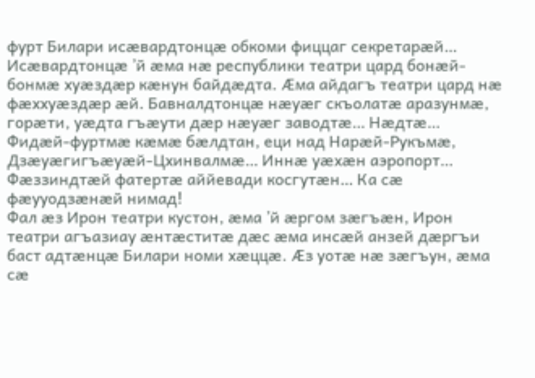фурт Билари исæвардтонцæ обкоми фиццаг секретарæй… Исæвардтонцæ ’й æма нæ республики театри цард бонæй-бонмæ хуæздæр кæнун байдæдта. Æма айдагъ театри цард нæ фæххуæздæр æй. Бавналдтонцæ нæуæг скъолатæ аразунмæ, горæти, уæдта гъæути дæр нæуæг заводтæ… Нæдтæ… Фидæй-фуртмæ кæмæ бæлдтан, еци над Нарæй-Рукъмæ, Дзæуæгигъæуæй-Цхинвалмæ… Иннæ уæхæн аэропорт… Фæззиндтæй фатертæ аййевади косгутæн… Ка сæ фæууодзæнæй нимад!
Фал æз Ирон театри кустон, æма ’й æргом зæгъæн, Ирон театри агъазиау æнтæститæ дæс æма инсæй анзей дæргъи баст адтæнцæ Билари номи хæццæ. Æз уотæ нæ зæгъун, æма сæ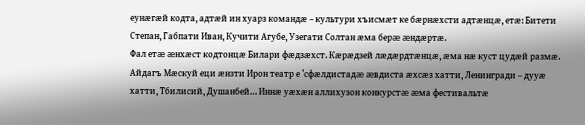еунæгæй кодта, адтæй ин хуарз командæ – культури хъисмæт ке бæрнæхсти адтæнцæ, етæ: Битети Степан, Габпати Иван, Кучити Агубе, Узегати Солтан æма берæ æндæртæ.
Фал етæ æнхæст кодтонцæ Билари фæдзæхст. Кæрæдзей лæдæрдтæнцæ, æма нæ куст цудæй размæ. Айдагъ Мæскуй еци æнзти Ирон театр е ’сфæлдистадæ æвдиста æхсæз хатти, Ленингради – дууæ хатти, Тбилисий, Душанбей… Иннæ уæхæн аллихузон конкурстæ æма фестивальтæ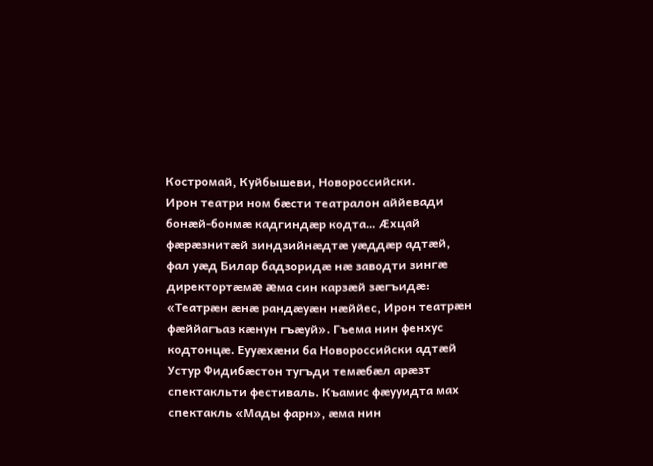Костромай, Куйбышеви, Новороссийски.
Ирон театри ном бæсти театралон аййевади бонæй-бонмæ кадгиндæр кодта… Æхцай фæрæзнитæй зиндзийнæдтæ уæддæр адтæй, фал уæд Билар бадзоридæ нæ заводти зингæ директортæмæ æма син карзæй зæгъидæ: «Театрæн æнæ рандæуæн нæййес, Ирон театрæн фæййагъаз кæнун гъæуй». Гъема нин фенхус кодтонцæ. Еууæхæни ба Новороссийски адтæй Устур Фидибæстон тугъди темæбæл арæзт спектакльти фестиваль. Къамис фæууидта мах спектакль «Мады фарн», æма нин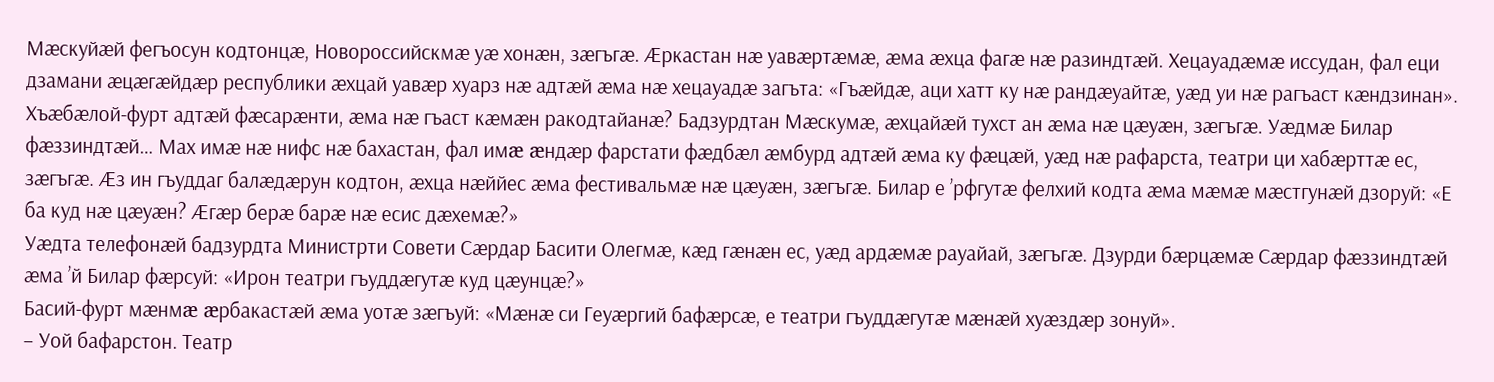Мæскуйæй фегъосун кодтонцæ, Новороссийскмæ уæ хонæн, зæгъгæ. Æркастан нæ уавæртæмæ, æма æхца фагæ нæ разиндтæй. Хецауадæмæ иссудан, фал еци дзамани æцæгæйдæр республики æхцай уавæр хуарз нæ адтæй æма нæ хецауадæ загъта: «Гъæйдæ, аци хатт ку нæ рандæуайтæ, уæд уи нæ рагъаст кæндзинан».
Хъæбæлой-фурт адтæй фæсарæнти, æма нæ гъаст кæмæн ракодтайанæ? Бадзурдтан Мæскумæ, æхцайæй тухст ан æма нæ цæуæн, зæгъгæ. Уæдмæ Билар фæззиндтæй… Мах имæ нæ нифс нæ бахастан, фал имæ æндæр фарстати фæдбæл æмбурд адтæй æма ку фæцæй, уæд нæ рафарста, театри ци хабæрттæ ес, зæгъгæ. Æз ин гъуддаг балæдæрун кодтон, æхца нæййес æма фестивальмæ нæ цæуæн, зæгъгæ. Билар е ’рфгутæ фелхий кодта æма мæмæ мæстгунæй дзоруй: «Е ба куд нæ цæуæн? Æгæр берæ барæ нæ есис дæхемæ?»
Уæдта телефонæй бадзурдта Министрти Совети Сæрдар Басити Олегмæ, кæд гæнæн ес, уæд ардæмæ рауайай, зæгъгæ. Дзурди бæрцæмæ Сæрдар фæззиндтæй æма ’й Билар фæрсуй: «Ирон театри гъуддæгутæ куд цæунцæ?»
Басий-фурт мæнмæ æрбакастæй æма уотæ зæгъуй: «Мæнæ си Геуæргий бафæрсæ, е театри гъуддæгутæ мæнæй хуæздæр зонуй».
– Уой бафарстон. Театр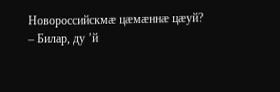Новороссийскмæ цæмæннæ цæуй?
– Билар, ду ’й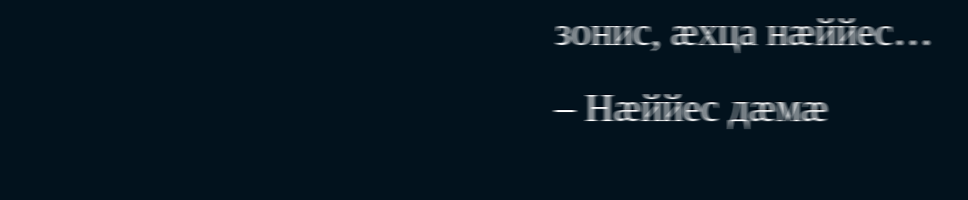зонис, æхца нæййес…
– Нæййес дæмæ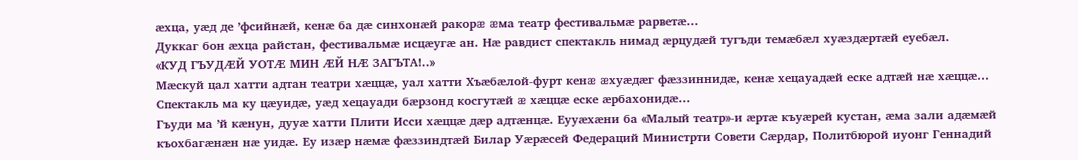æхца, уæд де ’фсийнæй, кенæ ба дæ синхонæй ракорæ æма театр фестивальмæ рарветæ…
Дуккаг бон æхца райстан, фестивальмæ исцæугæ ан. Нæ равдист спектакль нимад æрцудæй тугъди темæбæл хуæздæртæй еуебæл.
«КУД ГЪУДÆЙ УОТÆ МИН ÆЙ НÆ ЗАГЪТА!..»
Мæскуй цал хатти адтан театри хæццæ, уал хатти Хъæбæлой-фурт кенæ æхуæдæг фæззиннидæ, кенæ хецауадæй еске адтæй нæ хæццæ… Спектакль ма ку цæуидæ, уæд хецауади бæрзонд косгутæй æ хæццæ еске æрбахонидæ…
Гъуди ма ’й кæнун, дууæ хатти Плити Исси хæццæ дæр адтæнцæ. Еууæхæни ба «Малый театр»-и æртæ къуæрей кустан, æма зали адæмæй къохбагæнæн нæ уидæ. Еу изæр нæмæ фæззиндтæй Билар Уæрæсей Федераций Министрти Совети Сæрдар, Политбюрой иуонг Геннадий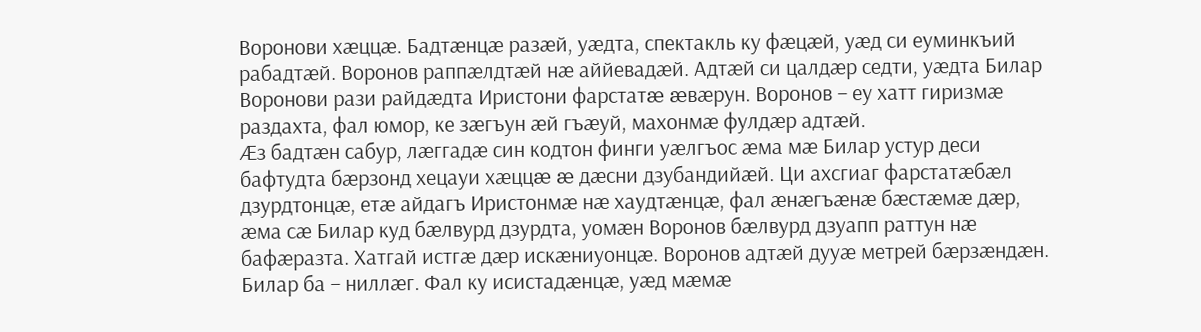Воронови хæццæ. Бадтæнцæ разæй, уæдта, спектакль ку фæцæй, уæд си еуминкъий рабадтæй. Воронов раппæлдтæй нæ аййевадæй. Адтæй си цалдæр седти, уæдта Билар Воронови рази райдæдта Иристони фарстатæ æвæрун. Воронов – еу хатт гиризмæ раздахта, фал юмор, ке зæгъун æй гъæуй, махонмæ фулдæр адтæй.
Æз бадтæн сабур, лæггадæ син кодтон финги уæлгъос æма мæ Билар устур деси бафтудта бæрзонд хецауи хæццæ æ дæсни дзубандийæй. Ци ахсгиаг фарстатæбæл дзурдтонцæ, етæ айдагъ Иристонмæ нæ хаудтæнцæ, фал æнæгъæнæ бæстæмæ дæр, æма сæ Билар куд бæлвурд дзурдта, уомæн Воронов бæлвурд дзуапп раттун нæ бафæразта. Хатгай истгæ дæр искæниуонцæ. Воронов адтæй дууæ метрей бæрзæндæн. Билар ба – ниллæг. Фал ку исистадæнцæ, уæд мæмæ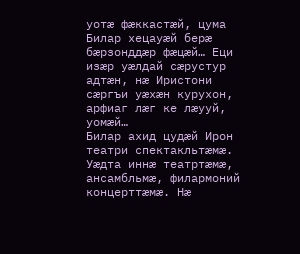уотæ фæккастæй, цума Билар хецауæй берæ бæрзонддæр фæцæй… Еци изæр уæлдай сæрустур адтæн, нæ Иристони сæргъи уæхæн курухон, арфиаг лæг ке лæууй, уомæй…
Билар ахид цудæй Ирон театри спектакльтæмæ. Уæдта иннæ театртæмæ, ансамбльмæ, филармоний концерттæмæ. Нæ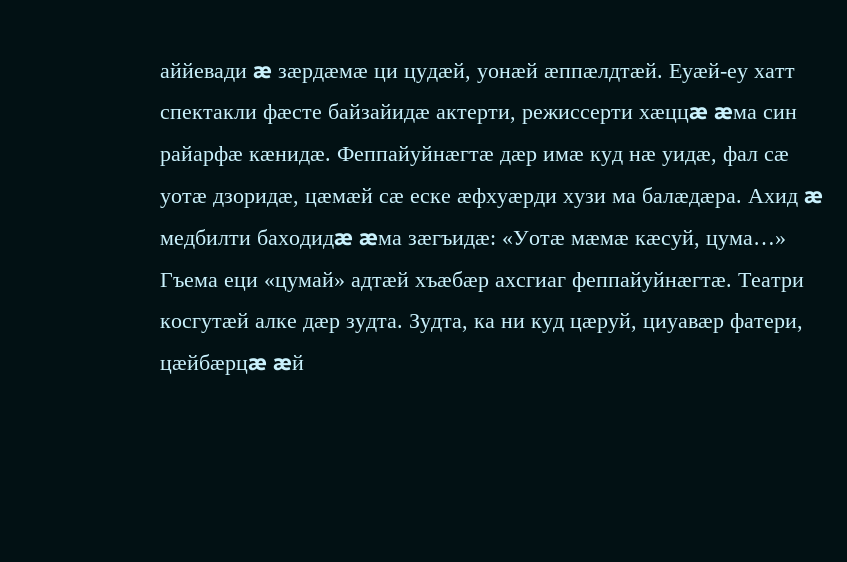аййевади æ зæрдæмæ ци цудæй, уонæй æппæлдтæй. Еуæй-еу хатт спектакли фæсте байзайидæ актерти, режиссерти хæццæ æма син райарфæ кæнидæ. Феппайуйнæгтæ дæр имæ куд нæ уидæ, фал сæ уотæ дзоридæ, цæмæй сæ еске æфхуæрди хузи ма балæдæра. Ахид æ медбилти баходидæ æма зæгъидæ: «Уотæ мæмæ кæсуй, цума…» Гъема еци «цумай» адтæй хъæбæр ахсгиаг феппайуйнæгтæ. Театри косгутæй алке дæр зудта. Зудта, ка ни куд цæруй, циуавæр фатери, цæйбæрцæ æй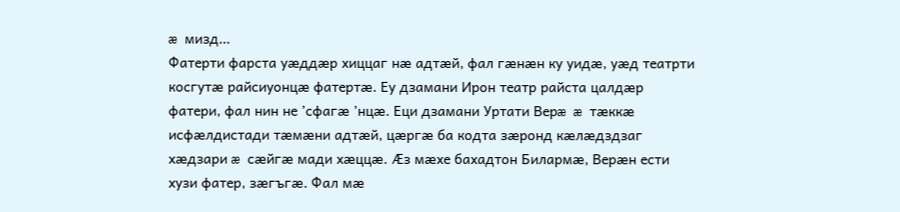æ мизд…
Фатерти фарста уæддæр хиццаг нæ адтæй, фал гæнæн ку уидæ, уæд театрти косгутæ райсиуонцæ фатертæ. Еу дзамани Ирон театр райста цалдæр фатери, фал нин не ’сфагæ ’нцæ. Еци дзамани Уртати Верæ æ тæккæ исфæлдистади тæмæни адтæй, цæргæ ба кодта зæронд кæлæдздзаг хæдзари æ сæйгæ мади хæццæ. Æз мæхе бахадтон Билармæ, Верæн ести хузи фатер, зæгъгæ. Фал мæ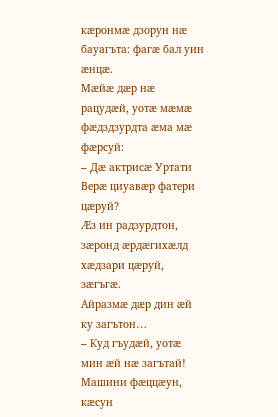кæронмæ дзорун нæ бауагъта: фагæ бал уин æнцæ.
Мæйæ дæр нæ рацудæй, уотæ мæмæ фæдздзурдта æма мæ фæрсуй:
– Дæ актрисæ Уртати Верæ циуавæр фатери цæруй?
Æз ин радзурдтон, зæронд æрдæгихæлд хæдзари цæруй, зæгъгæ.
Айразмæ дæр дин æй ку загътон…
– Куд гъудæй, уотæ мин æй нæ загътай! Машини фæццæун, кæсун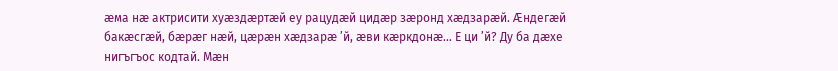æма нæ актрисити хуæздæртæй еу рацудæй цидæр зæронд хæдзарæй. Æндегæй бакæсгæй, бæрæг нæй, цæрæн хæдзарæ ’й, æви кæркдонæ… Е ци ’й? Ду ба дæхе нигъгъос кодтай. Мæн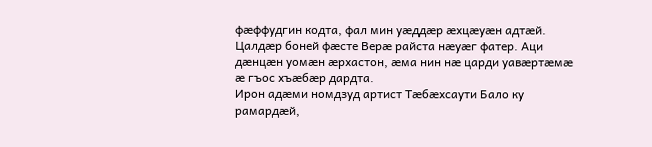фæффудгин кодта, фал мин уæддæр æхцæуæн адтæй. Цалдæр боней фæсте Верæ райста нæуæг фатер. Аци дæнцæн уомæн æрхастон, æма нин нæ царди уавæртæмæ æ гъос хъæбæр дардта.
Ирон адæми номдзуд артист Тæбæхсаути Бало ку рамардæй,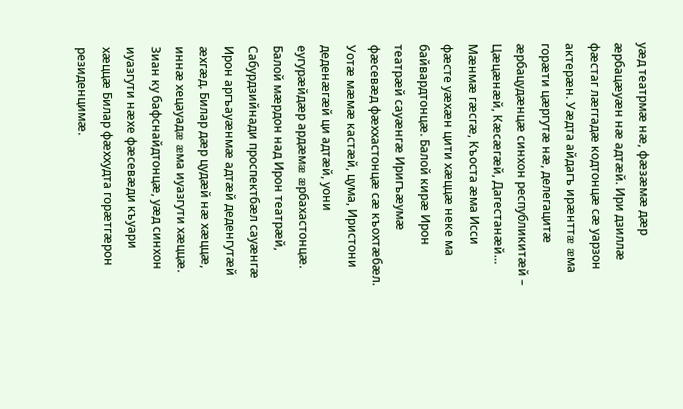уæд театрмæ нæ, фæзæмæ дæр æрбацæуæн нæ адтæй. Ири дзиллæ фæстаг лæггадæ кодтонцæ сæ уарзон актерæн. Уæдта айдагъ ирæнттæ æма горæти цæргутæ нæ, делегацитæ æрбацудæнцæ синхон республикитæй – Цæцæнæй, Кæсæгæй, Дагестанæй… Мæнмæ гæсгæ, Къоста æма Исси фæсте уæхæн цити хæццæ неке ма байвардтонцæ. Балой кирæ Ирон театрæй сауæнгæ Иригъæумæ фæсевæд фæххастонцæ сæ къохтæбæл.
Уотæ мæмæ кастæй, цума, Иристони деденæгæй ци адтæй, уони еугурæйдæр ардæмæ æрбахастонцæ. Балой мæрдон над Ирон театрæй, Сабурдзийнади проспектбæл сауæнгæ Ирон аргъауæнмæ адтæй деденгутæй æхгæд. Билар дæр цудæй нæ хæццæ, иннæ хецауадæ æма иуазгути хæццæ. Зиан ку бафснайдтонцæ, уæд синхон иуазгути нæхе фæсевæди къуари хæццæ Билар фæххудта горæтгæрон резиденцимæ.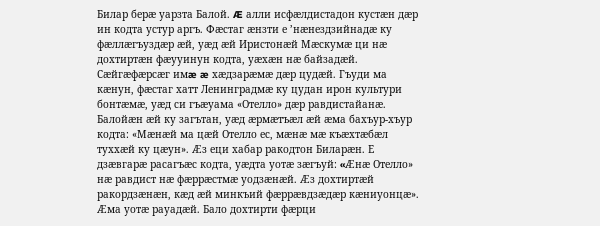Билар берæ уарзта Балой. Æ алли исфæлдистадон кустæн дæр ин кодта устур аргъ. Фæстаг æнзти е ’нæнездзийнадæ ку фæллæгъуздæр æй, уæд æй Иристонæй Мæскумæ ци нæ дохтиртæн фæууинун кодта, уæхæн нæ байзадæй. Сæйгæфæрсæг имæ æ хæдзарæмæ дæр цудæй. Гъуди ма кæнун, фæстаг хатт Ленинградмæ ку цудан ирон культури бонтæмæ, уæд си гъæуама «Отелло» дæр равдистайанæ.
Балойæн æй ку загътан, уæд æрмæтъæл æй æма бахъур-хъур кодта: «Мæнæй ма цæй Отелло ес, мæнæ мæ къæхтæбæл туххæй ку цæун». Æз еци хабар ракодтон Биларæн. Е дзæвгарæ расагъæс кодта, уæдта уотæ зæгъуй: «Æнæ Отелло» нæ равдист нæ фæррæстмæ уодзæнæй. Æз дохтиртæй ракордзæнæн, кæд æй минкъий фæррæвдзæдæр кæниуонцæ». Æма уотæ рауадæй. Бало дохтирти фæрци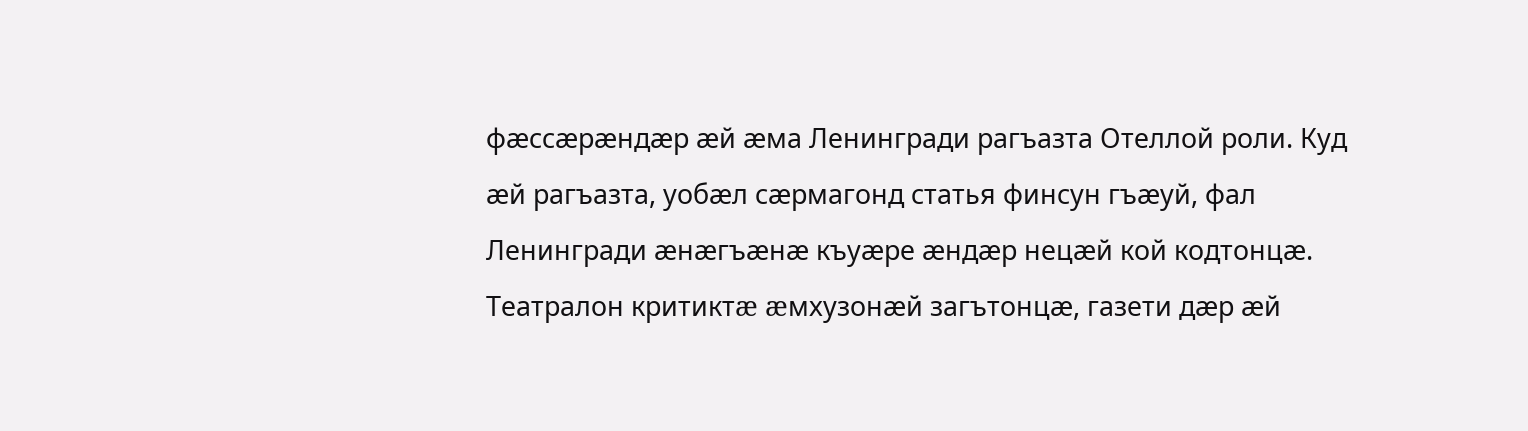фæссæрæндæр æй æма Ленингради рагъазта Отеллой роли. Куд æй рагъазта, уобæл сæрмагонд статья финсун гъæуй, фал Ленингради æнæгъæнæ къуæре æндæр нецæй кой кодтонцæ. Театралон критиктæ æмхузонæй загътонцæ, газети дæр æй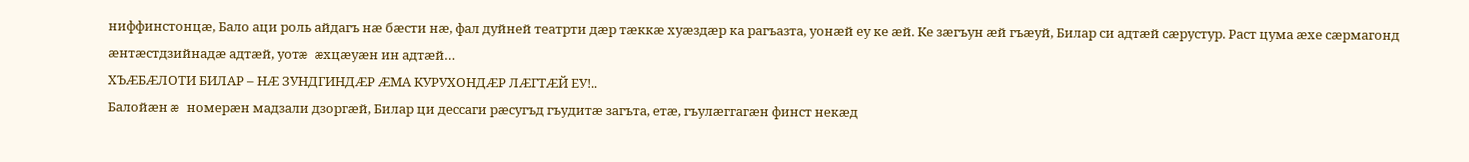ниффинстонцæ, Бало аци роль айдагъ нæ бæсти нæ, фал дуйней театрти дæр тæккæ хуæздæр ка рагъазта, уонæй еу ке æй. Ке зæгъун æй гъæуй, Билар си адтæй сæрустур. Раст цума æхе сæрмагонд æнтæстдзийнадæ адтæй, уотæ æхцæуæн ин адтæй…
ХЪÆБÆЛОТИ БИЛАР – НÆ ЗУНДГИНДÆР ÆМА КУРУХОНДÆР ЛÆГТÆЙ ЕУ!..
Балойæн æ номерæн мадзали дзоргæй, Билар ци дессаги рæсугъд гъудитæ загъта, етæ, гъулæггагæн финст некæд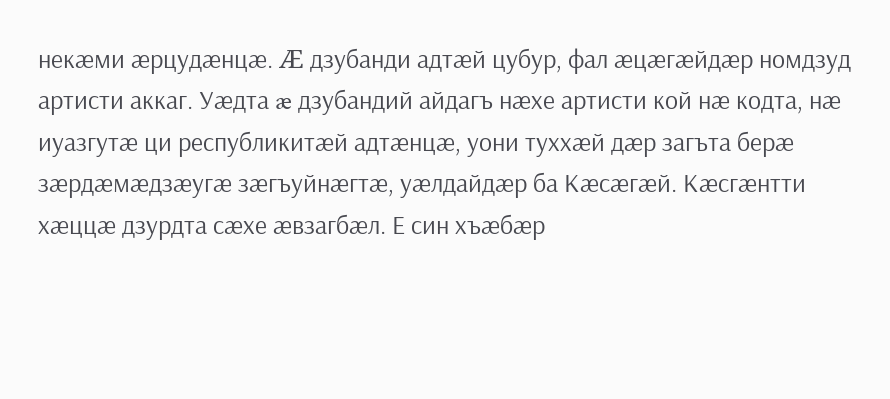некæми æрцудæнцæ. Æ дзубанди адтæй цубур, фал æцæгæйдæр номдзуд артисти аккаг. Уæдта æ дзубандий айдагъ нæхе артисти кой нæ кодта, нæ иуазгутæ ци республикитæй адтæнцæ, уони туххæй дæр загъта берæ зæрдæмæдзæугæ зæгъуйнæгтæ, уæлдайдæр ба Кæсæгæй. Кæсгæнтти хæццæ дзурдта сæхе æвзагбæл. Е син хъæбæр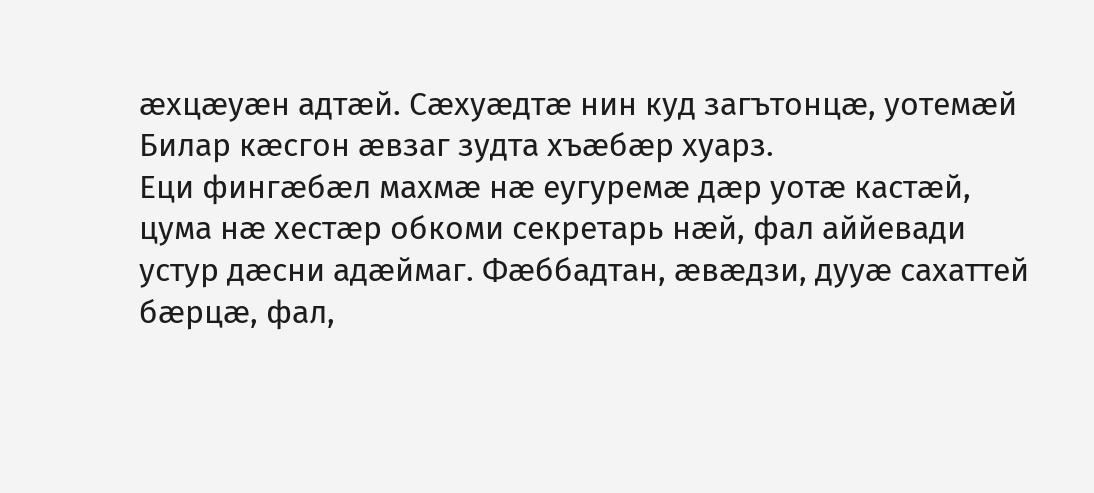æхцæуæн адтæй. Сæхуæдтæ нин куд загътонцæ, уотемæй Билар кæсгон æвзаг зудта хъæбæр хуарз.
Еци фингæбæл махмæ нæ еугуремæ дæр уотæ кастæй, цума нæ хестæр обкоми секретарь нæй, фал аййевади устур дæсни адæймаг. Фæббадтан, æвæдзи, дууæ сахаттей бæрцæ, фал,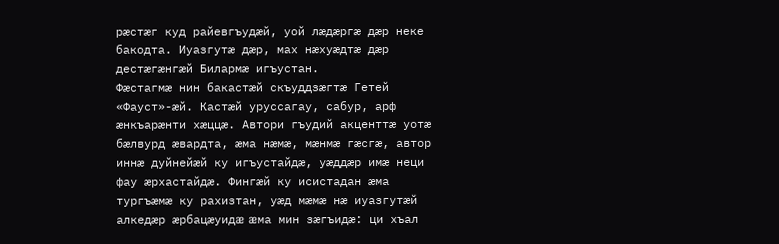рæстæг куд райевгъудæй, уой лæдæргæ дæр неке бакодта. Иуазгутæ дæр, мах нæхуæдтæ дæр дестæгæнгæй Билармæ игъустан.
Фæстагмæ нин бакастæй скъуддзæгтæ Гетей «Фауст»-æй. Кастæй уруссагау, сабур, арф æнкъарæнти хæццæ. Автори гъудий акценттæ уотæ бæлвурд æвардта, æма нæмæ, мæнмæ гæсгæ, автор иннæ дуйнейæй ку игъустайдæ, уæддæр имæ неци фау æрхастайдæ. Фингæй ку исистадан æма тургъæмæ ку рахизтан, уæд мæмæ нæ иуазгутæй алкедæр æрбацæуидæ æма мин зæгъидæ: ци хъал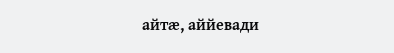айтæ, аййевади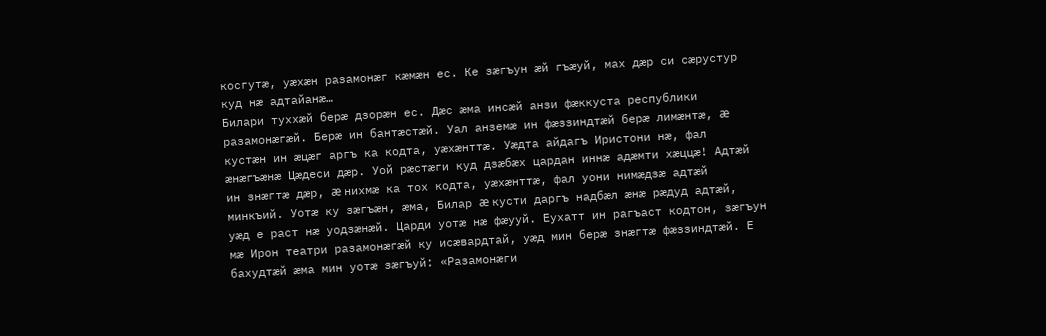косгутæ, уæхæн разамонæг кæмæн ес. Ке зæгъун æй гъæуй, мах дæр си сæрустур куд нæ адтайанæ…
Билари туххæй берæ дзорæн ес. Дæс æма инсæй анзи фæккуста республики разамонæгæй. Берæ ин бантæстæй. Уал анземæ ин фæззиндтæй берæ лимæнтæ, æ кустæн ин æцæг аргъ ка кодта, уæхæнттæ. Уæдта айдагъ Иристони нæ, фал æнæгъæнæ Цæдеси дæр. Уой рæстæги куд дзæбæх цардан иннæ адæмти хæццæ! Адтæй ин знæгтæ дæр, æ нихмæ ка тох кодта, уæхæнттæ, фал уони нимæдзæ адтæй минкъий. Уотæ ку зæгъæн, æма, Билар æ кусти даргъ надбæл æнæ рæдуд адтæй, уæд е раст нæ уодзæнæй. Царди уотæ нæ фæууй. Еухатт ин рагъаст кодтон, зæгъун мæ Ирон театри разамонæгæй ку исæвардтай, уæд мин берæ знæгтæ фæззиндтæй. Е бахудтæй æма мин уотæ зæгъуй: «Разамонæги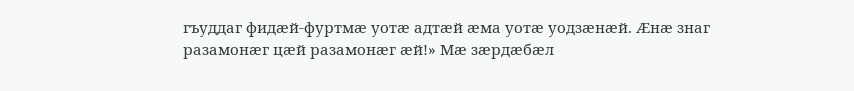гъуддаг фидæй-фуртмæ уотæ адтæй æма уотæ уодзæнæй. Æнæ знаг разамонæг цæй разамонæг æй!» Мæ зæрдæбæл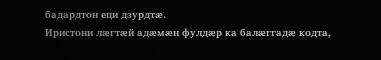бадардтон еци дзурдтæ.
Иристони лæгтæй адæмæн фулдæр ка балæггадæ кодта,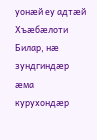уонæй еу адтæй Хъæбæлоти Билар, нæ зундгиндæр æма курухондæр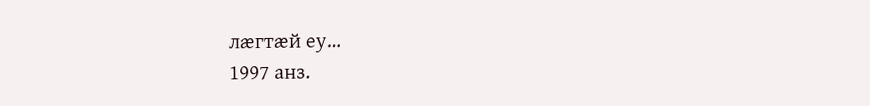лæгтæй еу…
1997 анз.